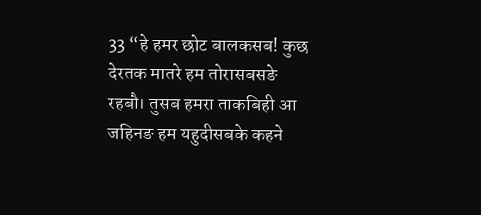33 “हे हमर छोट बालकसब! कुछ देरतक मातरे हम तोरासबसङे रहबौ। तुसब हमरा ताकबिही आ जहिनङ हम यहुदीसबके कहने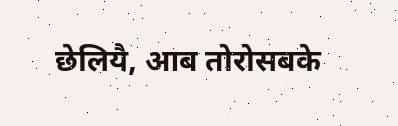छेलियै, आब तोरोसबके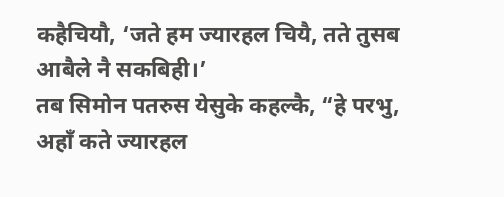कहैचियौ, ‘जते हम ज्यारहल चियै, तते तुसब आबैले नै सकबिही।’
तब सिमोन पतरुस येसुके कहल्कै, “हे परभु, अहाँ कते ज्यारहल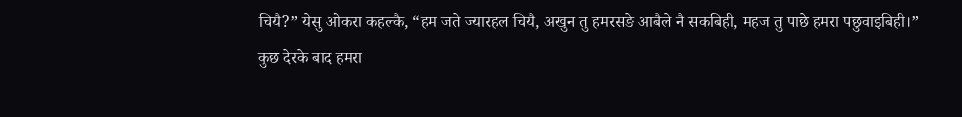चियै?” येसु ओकरा कहल्कै, “हम जते ज्यारहल चियै, अखुन तु हमरसङे आबैले नै सकबिही, महज तु पाछे हमरा पछुवाइबिही।”
कुछ देरके बाद हमरा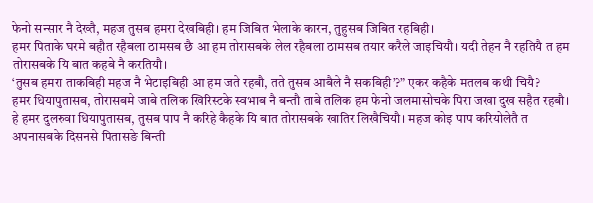फेनो सन्सार नै देख्तै, महज तुसब हमरा देखबिही। हम जिबित भेलाके कारन, तुहुसब जिबित रहबिही।
हमर पिताके घरमे बहौत रहैबला ठामसब छै आ हम तोरासबके लेल रहैबला ठामसब तयार करैले जाइचियौ। यदी तेहन नै रहतियै त हम तोरासबके यि बात कहबे नै करतियौ।
‘तुसब हमरा ताकबिही महज नै भेटाइबिही आ हम जते रहबौ, तते तुसब आबैले नै सकबिही’?” एकर कहैके मतलब कथी चियै?
हमर धियापुतासब, तोरासबमे जाबे तलिक खिरिस्टके स्वभाब नै बन्तौ ताबे तलिक हम फेनो जलमासोचके पिरा जखा दुख सहैत रहबौ।
हे हमर दुलरुवा धियापुतासब, तुसब पाप नै करिहे कैहके यि बात तोरासबके खातिर लिखैचियौ। महज कोइ पाप करियोलेतै त अपनासबके दिसनसे पितासङे बिन्ती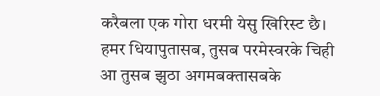करैबला एक गोरा धरमी येसु खिरिस्ट छै।
हमर धियापुतासब, तुसब परमेस्वरके चिही आ तुसब झुठा अगमबक्तासबके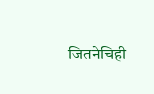जितनेचिही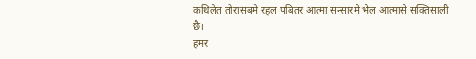कथिलेत तोरासबमे रहल पबितर आत्मा सन्सारमे भेल आत्मासे सक्तिसाली छै।
हमर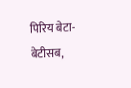पिरिय बेटा-बेटीसब,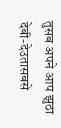तुसब अपने आप झुठा देबी-देउतासबसे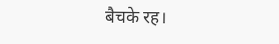बैचके रह।